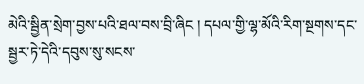མེའི་སྦྱིན་སྲེག་བྱས་པའི་ཐལ་བས་བྲི་ཞིང ། དཔལ་གྱི་ལྷ་མོའི་རིག་སྔགས་དང་སྦྱར་ཏེ་དེའི་དབུས་སུ་སངས་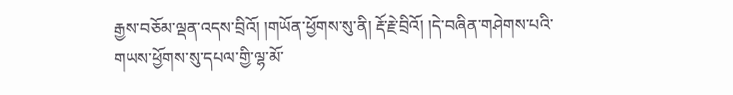རྒྱས་བཅོམ་ལྡན་འདས་བྲིའོ། །གཡོན་ཕྱོགས་སུ་ནི། རྡོ་རྗེ་བྲིའོ། །དེ་བཞིན་གཤེགས་པའི་གཡས་ཕྱོགས་སུ་དཔལ་གྱི་ལྷ་མོ་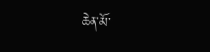ཆེན་མོ་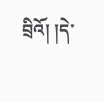བྲིའོ། །དེ་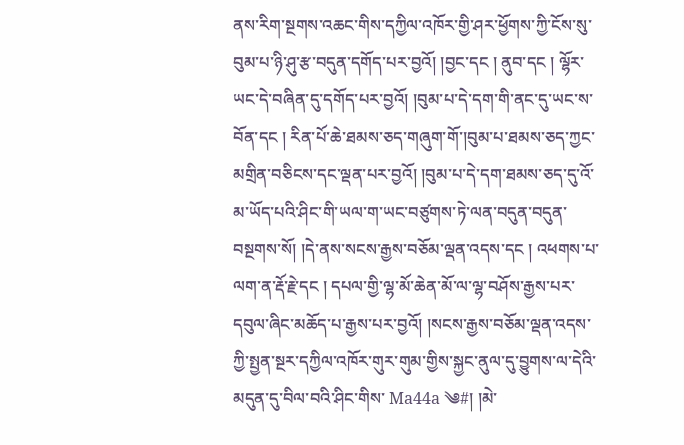ནས་རིག་སྔགས་འཆང་གིས་དཀྱིལ་འཁོར་གྱི་ཤར་ཕྱོགས་ཀྱི་ངོས་སུ་བུམ་པ་ཉི་ཤུ་རྩ་བདུན་དགོད་པར་བྱའོ། །བྱང་དང ། ནུབ་དང ། ལྷོར་ཡང་དེ་བཞིན་དུ་དགོད་པར་བྱའོ། །བུམ་པ་དེ་དག་གི་ནང་དུ་ཡང་ས་བོན་དང ། རིན་པོ་ཆེ་ཐམས་ཅད་གཞུག་གོ་།བུམ་པ་ཐམས་ཅད་ཀྱང་མགྲིན་བཅིངས་དང་ལྡན་པར་བྱའོ། །བུམ་པ་དེ་དག་ཐམས་ཅད་དུ་འོ་མ་ཡོད་པའི་ཤིང་གི་ཡལ་ག་ཡང་བཙུགས་ཏེ་ལན་བདུན་བདུན་བསྔགས་སོ། །དེ་ནས་སངས་རྒྱས་བཅོམ་ལྡན་འདས་དང ། འཕགས་པ་ལག་ན་རྡོ་རྗེ་དང ། དཔལ་གྱི་ལྷ་མོ་ཆེན་མོ་ལ་ལྷ་བཤོས་རྒྱས་པར་དབུལ་ཞིང་མཆོད་པ་རྒྱས་པར་བྱའོ། །སངས་རྒྱས་བཅོམ་ལྡན་འདས་ཀྱི་སྤྱན་སྔར་དཀྱིལ་འཁོར་གུར་གུམ་གྱིས་སྐྱང་ནུལ་དུ་བྱུགས་ལ་དེའི་མདུན་དུ་བིལ་བའི་ཤིང་གིས་ Ma44a ༄#། །མེ་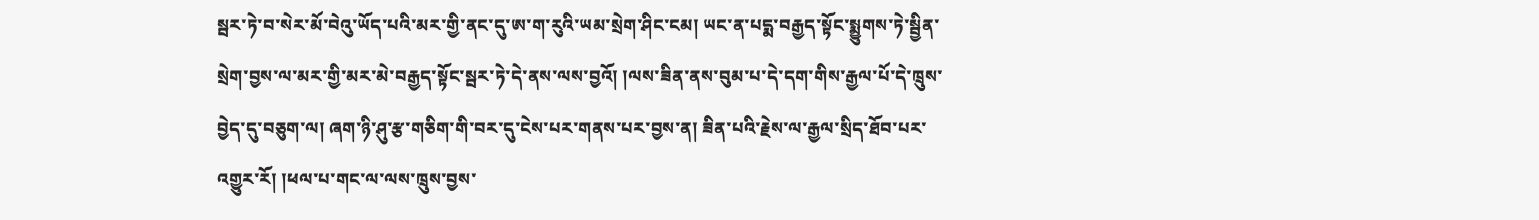སྦར་ཏེ་བ་སེར་མོ་བེའུ་ཡོད་པའི་མར་གྱི་ནང་དུ་ཨ་ག་རུའི་ཡམ་སྲེག་ཤིང་ངམ། ཡང་ན་པདྨ་བརྒྱད་སྟོང་སྨྱུགས་ཏེ་སྦྱིན་སྲེག་བྱས་ལ་མར་གྱི་མར་མེ་བརྒྱད་སྟོང་སྦར་ཏེ་དེ་ནས་ལས་བྱའོ། །ལས་ཟིན་ནས་བུམ་པ་དེ་དག་གིས་རྒྱལ་པོ་དེ་ཁྲུས་བྱེད་དུ་བཅུག་ལ། ཞག་ཉི་ཤུ་རྩ་གཅིག་གི་བར་དུ་ངེས་པར་གནས་པར་བྱས་ན། ཟིན་པའི་རྗེས་ལ་རྒྱལ་སྲིད་ཐོབ་པར་འགྱུར་རོ། །ཕལ་པ་གང་ལ་ལས་ཁྲུས་བྱས་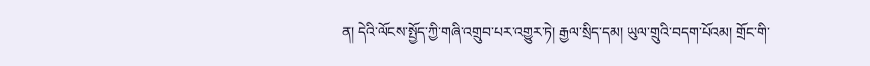ན། དེའི་ལོངས་སྤྱོད་ཀྱི་གཞི་འགྲུབ་པར་འགྱུར་ཏེ། རྒྱལ་སྲིད་དམ། ཡུལ་གྲུའི་བདག་པོའམ། གྲོང་གི་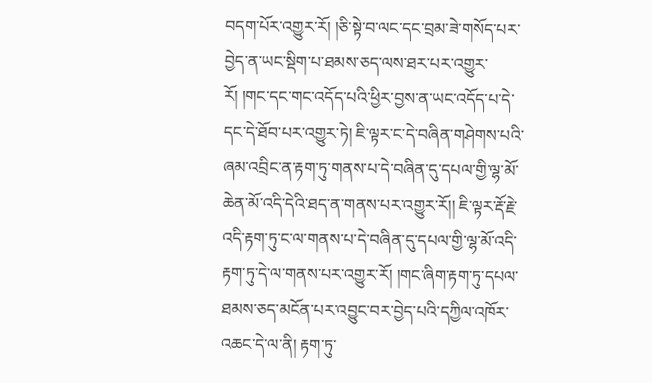བདག་པོར་འགྱུར་རོ། །ཅི་སྟེ་བ་ལང་དང་བྲམ་ཟེ་གསོད་པར་བྱེད་ན་ཡང་སྡིག་པ་ཐམས་ཅད་ལས་ཐར་པར་འགྱུར་རོ། །གང་དང་གང་འདོད་པའི་ཕྱིར་བྱས་ན་ཡང་འདོད་པ་དེ་དང་དེ་ཐོབ་པར་འགྱུར་ཏེ། ཇི་ལྟར་ང་དེ་བཞིན་གཤེགས་པའི་ཞམ་འབྲིང་ན་རྟག་ཏུ་གནས་པ་དེ་བཞིན་དུ་དཔལ་གྱི་ལྷ་མོ་ཆེན་མོ་འདི་དེའི་ཐད་ན་གནས་པར་འགྱུར་རོ།། ཇི་ལྟར་རྡོ་རྗེ་འདི་རྟག་ཏུ་ང་ལ་གནས་པ་དེ་བཞིན་དུ་དཔལ་གྱི་ལྷ་མོ་འདི་རྟག་ཏུ་དེ་ལ་གནས་པར་འགྱུར་རོ། །གང་ཞིག་རྟག་ཏུ་དཔལ་ཐམས་ཅད་མངོན་པར་འབྱུང་བར་བྱེད་པའི་དཀྱིལ་འཁོར་འཆང་དེ་ལ་ནི། རྟག་ཏུ་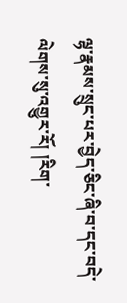ལྷ་རྣམས་སྲུང་པར་བྱེད་ཅིང་ཞི་བ་དང་བདེ་ལེགས་སུ་འགྱུར་རོ། །རིག་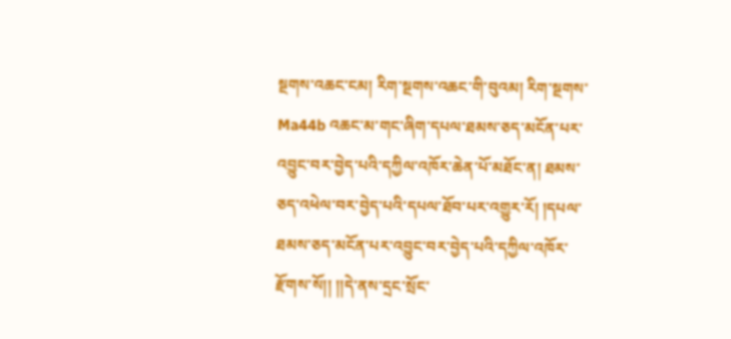སྔགས་འཆང་ངམ། རིག་སྔགས་འཆང་གི་བུའམ། རིག་སྔགས་ Ma44b འཆང་མ་གང་ཞིག་དཔལ་ཐམས་ཅད་མངོན་པར་འབྱུང་བར་བྱེད་པའི་དཀྱིལ་འཁོར་ཆེན་པོ་མཐོང་ན། ཐམས་ཅད་འཕེལ་བར་བྱེད་པའི་དཔལ་ཐོབ་པར་འགྱུར་རོ། །དཔལ་ཐམས་ཅད་མངོན་པར་འབྱུང་བར་བྱེད་པའི་དཀྱིལ་འཁོར་རྫོགས་སོ།། །།དེ་ནས་དྲང་སྲོང་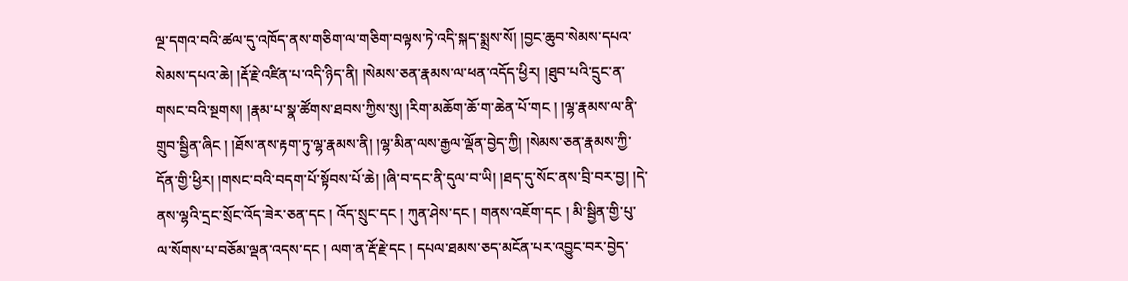ལྔ་དགའ་བའི་ཚལ་དུ་འཁོད་ནས་གཅིག་ལ་གཅིག་བལྟས་ཏེ་འདི་སྐད་སྨྲས་སོ། །བྱང་ཆུབ་སེམས་དཔའ་སེམས་དཔའ་ཆེ། །རྡོ་རྗེ་འཛིན་པ་འདི་ཉིད་ནི། །སེམས་ཅན་རྣམས་ལ་ཕན་འདོད་ཕྱིར། །ཐུབ་པའི་དྲུང་ན་གསང་བའི་སྔགས། །རྣམ་པ་སྣ་ཚོགས་ཐབས་ཀྱིས་སུ། །རིག་མཆོག་ཆོ་ག་ཆེན་པོ་གང ། །ལྷ་རྣམས་ལ་ནི་གྲུབ་སྦྱིན་ཞིང ། །ཐོས་ནས་རྟག་ཏུ་ལྷ་རྣམས་ནི། །ལྷ་མིན་ལས་རྒྱལ་ལྡོན་བྱེད་ཀྱི། །སེམས་ཅན་རྣམས་ཀྱི་དོན་གྱི་ཕྱིར། །གསང་བའི་བདག་པོ་སྟོབས་པོ་ཆེ། །ཞི་བ་དང་ནི་དུལ་བ་ཡི། །ཐད་དུ་སོང་ནས་བྲི་བར་བྱ། །དེ་ནས་ལྷའི་དྲང་སྲོང་འོད་ཟེར་ཅན་དང ། འོད་སྲུང་དང ། ཀུན་ཤེས་དང ། གནས་འཇོག་དང ། མི་སྦྱིན་གྱི་པུ་ལ་སོགས་པ་བཅོམ་ལྡན་འདས་དང ། ལག་ན་རྡོ་རྗེ་དང ། དཔལ་ཐམས་ཅད་མངོན་པར་འབྱུང་བར་བྱེད་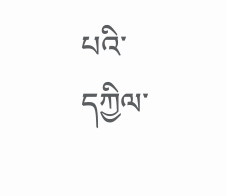པའི་དཀྱིལ་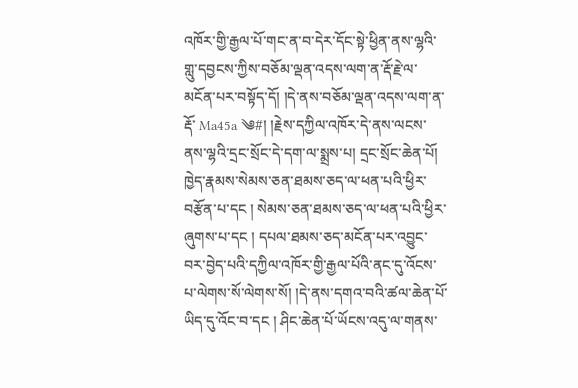འཁོར་གྱི་རྒྱལ་པོ་གང་ན་བ་དེར་དོང་སྟེ་ཕྱིན་ནས་ལྷའི་གླུ་དབྱངས་ཀྱིས་བཅོམ་ལྡན་འདས་ལག་ན་རྡོ་རྗེ་ལ་མངོན་པར་བསྟོད་དོ། །དེ་ནས་བཅོམ་ལྡན་འདས་ལག་ན་རྡོ་ Ma45a ༄#། །རྗེས་དཀྱིལ་འཁོར་དེ་ནས་ལངས་ནས་ལྷའི་དྲང་སྲོང་དེ་དག་ལ་སྨྲས་པ། དྲང་སྲོང་ཆེན་པོ། ཁྱེད་རྣམས་སེམས་ཅན་ཐམས་ཅད་ལ་ཕན་པའི་ཕྱིར་བརྩོན་པ་དང ། སེམས་ཅན་ཐམས་ཅད་ལ་ཕན་པའི་ཕྱིར་ཞུགས་པ་དང ། དཔལ་ཐམས་ཅད་མངོན་པར་འབྱུང་བར་བྱེད་པའི་དཀྱིལ་འཁོར་གྱི་རྒྱལ་པོའི་ནང་དུ་འོངས་པ་ལེགས་སོ་ལེགས་སོ། །དེ་ནས་དགའ་བའི་ཚལ་ཆེན་པོ་ཡིད་དུ་འོང་བ་དང ། ཤིང་ཆེན་པོ་ཡོངས་འདུ་ལ་གནས་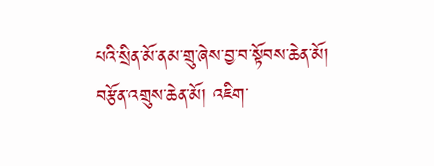པའི་སྲིན་མོ་ནམ་གྲུ་ཞེས་བྱ་བ་སྟོབས་ཆེན་མོ། བརྩོན་འགྲུས་ཆེན་མོ། འཇིག་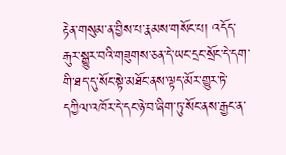རྟེན་གསུམ་ན་བྱིས་པ་རྣམས་གསོང་པ། འདོད་རྒུར་སྒྱུར་བའི་གཟུགས་ཅན་དེ་ཡང་དྲང་སྲོང་དེ་དག་གི་ཐད་དུ་སོང་སྟེ་མཐོང་ནས་ལྟད་མོར་གྱུར་ཏེ་དཀྱིལ་འཁོར་དེ་དང་ཉེ་བ་ཞིག་ཏུ་སོང་ནས་རྒྱང་ན་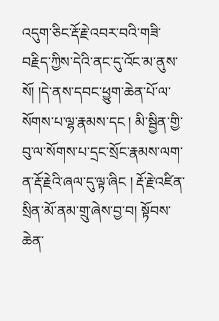འདུག་ཅིང་རྡོ་རྗེ་འབར་བའི་གཟི་བརྗིད་ཀྱིས་དེའི་ནང་དུ་འོང་མ་ནུས་སོ། །དེ་ནས་དབང་ཕྱུག་ཆེན་པོ་ལ་སོགས་པ་ལྷ་རྣམས་དང ། མི་སྦྱིན་གྱི་བུ་ལ་སོགས་པ་དྲང་སྲོང་རྣམས་ལག་ན་རྡོ་རྗེའི་ཞལ་དུ་ལྟ་ཞིང ། རྡོ་རྗེ་འཛིན་སྲིན་མོ་ནམ་གྲུ་ཞེས་བྱ་བ། སྟོབས་ཆེན་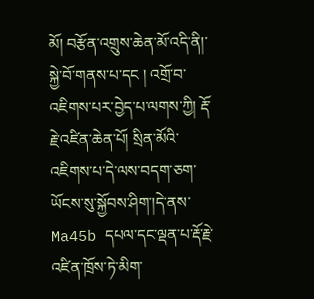མོ། བརྩོན་འགྲུས་ཆེན་མོ་འདི་ནི།་སྐྱེ་བོ་གནས་པ་དང ། འགྲོ་བ་འཇིགས་པར་བྱེད་པ་ལགས་ཀྱི། རྡོ་རྗེ་འཛིན་ཆེན་པོ། སྲིན་མོའི་འཇིགས་པ་དེ་ལས་བདག་ཅག་ཡོངས་སུ་སྐྱོབས་ཤིག་།དེ་ནས་ Ma45b དཔལ་དང་ལྡན་པ་རྡོ་རྗེ་འཛིན་ཁྲོས་ཏེ་མིག་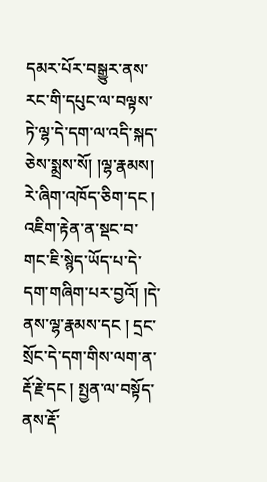དམར་པོར་བསྒྱུར་ནས་རང་གི་དཔུང་ལ་བལྟས་ཏེ་ལྷ་དེ་དག་ལ་འདི་སྐད་ཅེས་སྨྲས་སོ། །ལྷ་རྣམས། རེ་ཞིག་འཁོད་ཅིག་དང ། འཇིག་རྟེན་ན་སྡང་བ་གང་ཇི་སྙེད་ཡོད་པ་དེ་དག་གཞིག་པར་བྱའོ། །དེ་ནས་ལྷ་རྣམས་དང ། དྲང་སྲོང་དེ་དག་གིས་ལག་ན་རྡོ་རྗེ་དང ། སྤྱན་ལ་བསྟོད་ནས་རྡོ་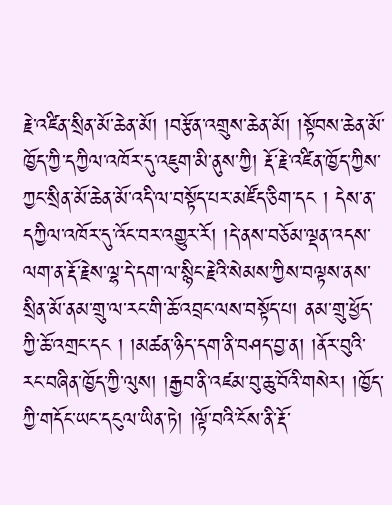རྗེ་འཛིན་སྲིན་མོ་ཆེན་མོ། །བརྩོན་འགྲུས་ཆེན་མོ། །སྟོབས་ཆེན་མོ་ཁྱོད་ཀྱི་དཀྱིལ་འཁོར་དུ་འཇུག་མི་ནུས་ཀྱི། རྡོ་རྗེ་འཛིན་ཁྱོད་ཀྱིས་ཀྱང་སྲིན་མོ་ཆེན་མོ་འདི་ལ་བསྟོད་པར་མཛོད་ཅིག་དང ། དེས་ན་དཀྱིལ་འཁོར་དུ་འོང་བར་འགྱུར་རོ། །དེ་ནས་བཅོམ་ལྡན་འདས་ལག་ན་རྡོ་རྗེས་ལྷ་དེ་དག་ལ་སྙིང་རྗེའི་སེམས་ཀྱིས་བལྟས་ནས་སྲིན་མོ་ནམ་གྲུ་ལ་རང་གི་ཆོ་འབྲང་ལས་བསྟོད་པ། ནམ་གྲུ་ཕྱོད་ཀྱི་ཆོ་འགྲང་དང ། །མཚན་ཉིད་དག་ནི་བཤད་བྱ་ན། །ནོར་བུའི་རང་བཞིན་ཁྱོད་ཀྱི་ལུས། །རྒྱབ་ནི་འཛམ་བུ་ཆུ་བོའི་གསེར། །ཁྱོད་ཀྱི་གདོང་ཡང་དངུལ་ཡིན་ཏེ། །ལྟོ་བའི་ངོས་ནི་རྡོ་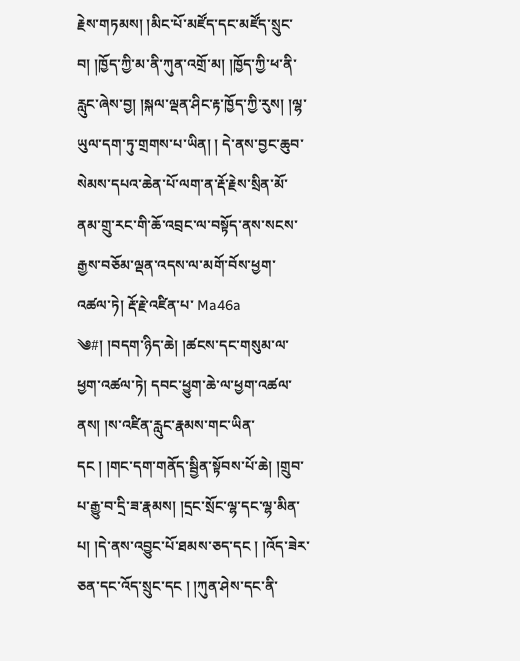རྗེས་གཏམས། །མིང་པོ་མཛོད་དང་མཛོད་སྲུང་བ། །ཁྱོད་ཀྱི་མ་ནི་ཀུན་འགྲོ་མ། །ཁྱོད་ཀྱི་ཕ་ནི་རླུང་ཞེས་བྱ། །སྐལ་ལྡན་ཤིང་རྟ་ཁྱོད་ཀྱི་རུས། །ལྷ་ཡུལ་དག་ཏུ་གྲགས་པ་ཡིན། ། དེ་ནས་བྱང་ཆུབ་སེམས་དཔའ་ཆེན་པོ་ལག་ན་རྡོ་རྗེས་སྲིན་མོ་ནམ་གྲུ་རང་གི་ཆོ་འབྲང་ལ་བསྟོད་ནས་སངས་རྒྱས་བཅོམ་ལྡན་འདས་ལ་མགོ་བོས་ཕྱག་འཚལ་ཏེ། རྡོ་རྗེ་འཛིན་པ་ Ma46a ༄#། །བདག་ཉིད་ཆེ། །ཚངས་དང་གསུམ་ལ་ཕྱག་འཚལ་ཏེ། དབང་ཕྱུག་ཆེ་ལ་ཕྱག་འཚལ་ནས། །ས་འཛིན་རླུང་རྣམས་གང་ཡིན་དང ། །གང་དག་གནོད་སྦྱིན་སྟོབས་པོ་ཆེ། །གྲུབ་པ་རྒྱུ་བ་དྲི་ཟ་རྣམས། །དྲང་སྲོང་ལྷ་དང་ལྷ་མིན་པ། །དེ་ནས་འབྱུང་པོ་ཐམས་ཅད་དང ། །འོད་ཟེར་ཅན་དང་འོད་སྲུང་དང ། །ཀུན་ཤེས་དང་ནི་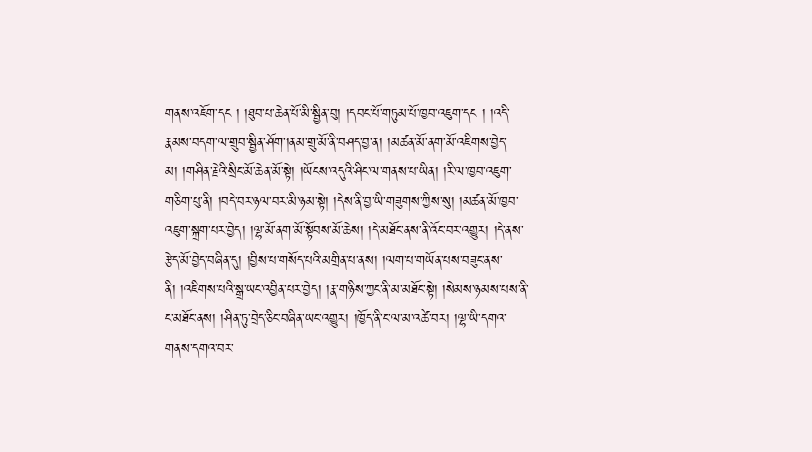གནས་འཇོག་དང ། །ཐུབ་པ་ཆེན་པོ་མི་སྦྱིན་བུ། །དབང་པོ་གཏུམ་པོ་ཁྱབ་འཇུག་དང ། །འདི་རྣམས་བདག་ལ་གྲུབ་སྦྱིན་ཤོག་།ནམ་གྲུ་མོ་ནི་བཤད་བྱ་ན། །མཚན་མོ་ནག་མོ་འཇིགས་བྱེད་མ། །གཤིན་རྗེའི་སྲིང་མོ་ཆེན་མོ་སྟེ། །ཡོངས་འདུའི་ཤིང་ལ་གནས་པ་ཡིན། །རི་ལ་ཁྱབ་འཇུག་གཅིག་པུ་ནི། །བདེ་བར་ཉལ་བར་མི་ཉམ་སྟེ། །དེས་ནི་བྱ་ཡི་གཟུགས་ཀྱིས་སུ། །མཚན་མོ་ཁྱབ་འཇུག་སྐྲག་པར་བྱེད། །ལྷ་མོ་ནག་མོ་སྟོབས་མོ་ཆེས། །དེ་མཐོང་ནས་ནི་འོང་བར་འགྱུར། །དེ་ནས་རྩེད་མོ་བྱེད་བཞིན་དུ། །བྱིས་པ་གསོད་པའི་མགྲིན་པ་ནས། །ལག་པ་གཡོན་པས་བཟུང་ནས་ནི། །འཇིགས་པའི་སྒྲ་ཡང་འབྱིན་པར་བྱེད། །རྣ་གཉིས་ཀྱང་ནི་མ་མཐོང་སྟེ། །སེམས་ཉམས་པས་ནི་ང་མཐོང་ནས། །ཤིན་ཏུ་བྲེད་ཅིང་བཞིན་ཡང་འགྱུར། །ཁྱོད་ནི་ང་ལ་མ་འཚེ་བར། །ལྷ་ཡི་དགའ་གནས་དགའ་བར་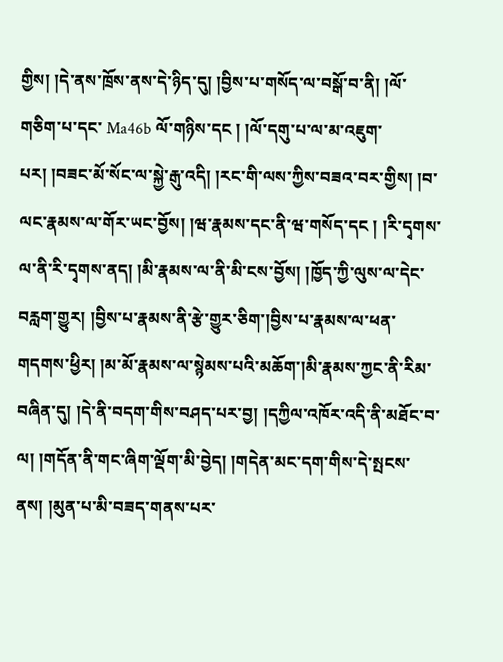གྱིས། །དེ་ནས་ཁྲོས་ནས་དེ་ཉིད་དུ། །བྱིས་པ་གསོད་ལ་བསྒོ་བ་ནི། །ལོ་གཅིག་པ་དང་ Ma46b ལོ་གཉིས་དང ། །ལོ་དགུ་པ་ལ་མ་འཇུག་པར། །བཟང་མོ་སོང་ལ་སྐྱེ་རྒུ་འདི། །རང་གི་ལས་ཀྱིས་བཟའ་བར་གྱིས། །བ་ལང་རྣམས་ལ་གོར་ཡང་བྱོས། །ཝ་རྣམས་དང་ནི་ཝ་གསོད་དང ། །རི་དྭགས་ལ་ནི་རི་དྭགས་ནད། །མི་རྣམས་ལ་ནི་མི་ངས་བྱོས། །ཁྱོད་ཀྱི་ལུས་ལ་དེང་བརླག་གྱུར། །བྱིས་པ་རྣམས་ནི་རྩེ་གྱུར་ཅིག་།བྱིས་པ་རྣམས་ལ་ཕན་གདགས་ཕྱིར། །མ་མོ་རྣམས་ལ་སྙེམས་པའི་མཆོག་།མི་རྣམས་ཀྱང་ནི་རིམ་བཞིན་དུ། །དེ་ནི་བདག་གིས་བཤད་པར་བྱ། །དཀྱིལ་འཁོར་འདི་ནི་མཐོང་བ་ལ། །གདོན་ནི་གང་ཞིག་ལྡོག་མི་བྱེད། །གདེན་མང་དག་གིས་དེ་སྤངས་ནས། །མུན་པ་མི་བཟད་གནས་པར་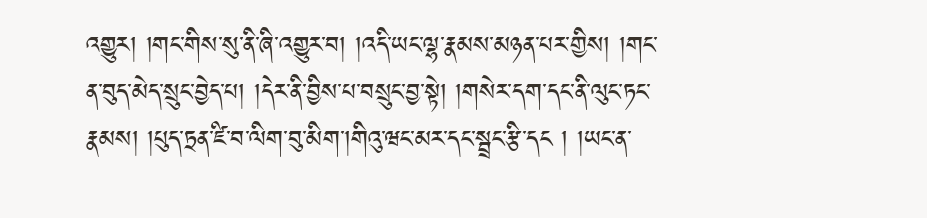འགྱུར། །གང་གིས་སུ་ནི་ཞི་འགྱུར་བ། །འདི་ཡང་ལྷ་རྣམས་མཉན་པར་གྱིས། །གང་ན་བུད་མེད་སྲུང་བྱེད་པ། །དེར་ནི་བྱིས་པ་བསྲུང་བྱ་སྟེ། །གསེར་དག་དང་ནི་ལུང་ཏང་རྣམས། །པུད་ཏྲན་ཛི་བ་ལིག་བུ་མིག་།གིའུ་ཝང་མར་དང་སྦྲང་རྩི་དང ། །ཡང་ན་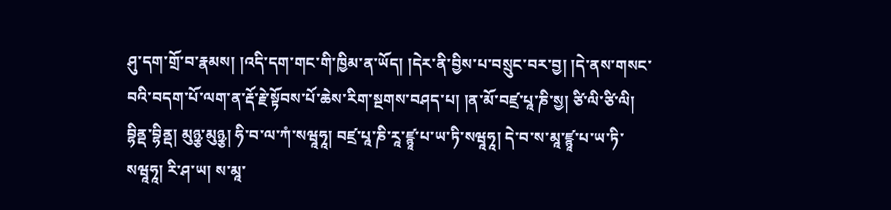ཤུ་དག་གྲོ་བ་རྣམས། །འདི་དག་གང་གི་ཁྱིམ་ན་ཡོད། །དེར་ནི་བྱིས་པ་བསྲུང་བར་བྱ། །དེ་ནས་གསང་བའི་བདག་པོ་ལག་ན་རྡོ་རྗེ་སྟོབས་པོ་ཆེས་རིག་སྔགས་བཤད་པ། །ན་མོ་བཛྲ་པཱ་ཎི་སྱ། ཙི་ལི་ཙི་ལི། བྷིནྡ་བྷིནྡ། མུཉྩ་མུཉྩ། ཧི་བ་ལ་ཀཾ་སཝཱཧཱ། བཛྲ་པཱ་ཎི་རཱ་ཛྙཱ་པ་ཡ་ཏི་སཝཱཧཱ། དེ་བ་ས་མཱ་ཛྙཱ་པ་ཡ་ཏི་སཝཱཧཱ། རི་ཤ་ཡ། ས་མཱ་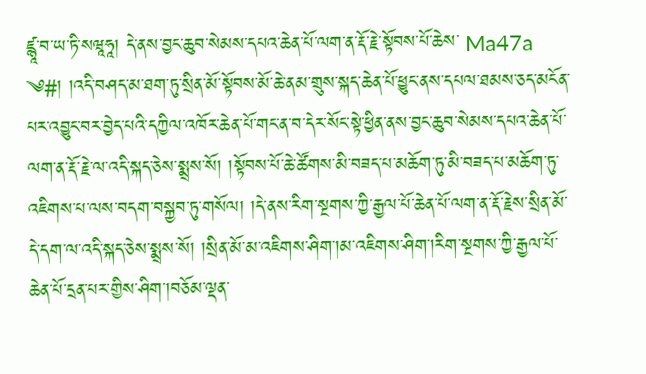ཛྙཱ་བ་ཡ་ཏི་སཝཱཧཱ། དེ་ནས་བྱང་ཆུབ་སེམས་དཔའ་ཆེན་པོ་ལག་ན་རྡོ་རྗེ་སྟོབས་པོ་ཆེས་ Ma47a ༄#། །འདི་བཤད་མ་ཐག་ཏུ་སྲིན་མོ་སྟོབས་མོ་ཆེ་ནམ་གྲུས་སྐད་ཆེན་པོ་ཕྱུང་ནས་དཔལ་ཐམས་ཅད་མངོན་པར་འབྱུང་བར་བྱེད་པའི་དཀྱིལ་འཁོར་ཆེན་པོ་གང་ན་བ་དེར་སོང་སྟེ་ཕྱིན་ནས་བྱང་ཆུབ་སེམས་དཔའ་ཆེན་པོ་ལག་ན་རྡོ་རྗེ་ལ་འདི་སྐད་ཅེས་སྨྲས་སོ། །སྟོབས་པོ་ཆེ་ཚོགས་མི་བཟད་པ་མཆོག་ཏུ་མི་བཟད་པ་མཆོག་ཏུ་འཇིགས་པ་ལས་བདག་བསྐྱབ་ཏུ་གསོལ། །དེ་ནས་རིག་སྔགས་ཀྱི་རྒྱལ་པོ་ཆེན་པོ་ལག་ན་རྡོ་རྗེས་སྲིན་མོ་དེ་དག་ལ་འདི་སྐད་ཅེས་སྨྲས་སོ། །སྲིན་མོ་མ་འཇིགས་ཤིག་།མ་འཇིགས་ཤིག་།རིག་སྔགས་ཀྱི་རྒྱལ་པོ་ཆེན་པོ་དྲན་པར་གྱིས་ཤིག་།བཅོམ་ལྡན་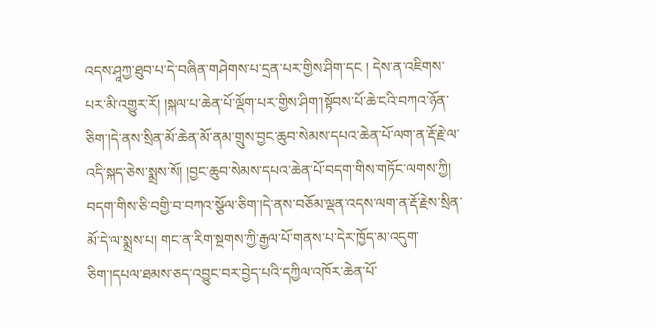འདས་ཤཱཀྱ་ཐུབ་པ་དེ་བཞིན་གཤེགས་པ་དྲན་པར་གྱིས་ཤིག་དང ། དེས་ན་འཇིགས་པར་མི་འགྱུར་རོ། །སྐལ་པ་ཆེན་པོ་ལྡོག་པར་གྱིས་ཤིག་།སྟོབས་པོ་ཆེ་ངའི་བཀའ་ཉོན་ཅིག་།དེ་ནས་སྲིན་མོ་ཆེན་མོ་ནམ་གྲུས་བྱང་ཆུབ་སེམས་དཔའ་ཆེན་པོ་ལག་ན་རྡོ་རྗེ་ལ་འདི་སྐད་ཅེས་སྨྲས་སོ། །བྱང་ཆུབ་སེམས་དཔའ་ཆེན་པོ་བདག་གིས་གཏོང་ལགས་ཀྱི། བདག་གིས་ཅི་བགྱི་བ་བཀའ་སྩོལ་ཅིག་།དེ་ནས་བཅོམ་ལྡན་འདས་ལག་ན་རྡོ་རྗེས་སྲིན་མོ་དེ་ལ་སྨྲས་པ། གང་ན་རིག་སྔགས་ཀྱི་རྒྱལ་པོ་གནས་པ་དེར་ཁྱོད་མ་འདུག་ཅིག་།དཔལ་ཐམས་ཅད་འབྱུང་བར་བྱེད་པའི་དཀྱིལ་འཁོར་ཆེན་པོ་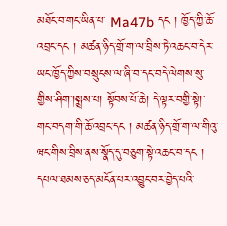མཐོང་བ་གང་ཡིན་པ་ Ma47b དང ། ཁྱོད་ཀྱི་ཆོ་འབྲང་དང ། མཚན་ཉིད་གྲོ་ག་ལ་བྲིས་ཏེ་འཆང་བ་དེར་ཡང་ཁྱོད་ཀྱིས་བསྲུངས་ལ་ཞི་བ་དང་བདེ་ལེགས་སུ་གྱིས་ཤིག་།སྨྲས་པ། སྟོབས་པོ་ཆེ། དེ་ལྟར་བགྱི་སྟེ།་གང་བདག་གི་ཆོ་འབྲང་དང ། མཚན་ཉིད་གྲོ་ག་ལ་གིའུ་ཝང་གིས་བྲིས་ནས་སྣོད་དུ་བཅུག་སྟེ་འཆང་བ་དང ། དཔལ་ཐམས་ཅད་མངོན་པར་འབྱུང་བར་བྱེད་པའི་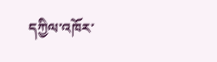དཀྱིལ་འཁོར་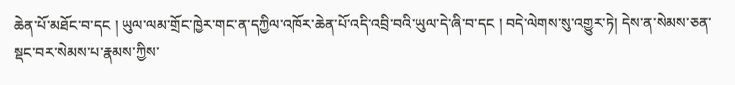ཆེན་པོ་མཐོང་བ་དང ། ཡུལ་ལམ་གྲོང་ཁྱེར་གང་ན་དཀྱིལ་འཁོར་ཆེན་པོ་འདི་འབྲི་བའི་ཡུལ་དེ་ཞི་བ་དང ། བདེ་ལེགས་སུ་འགྱུར་ཏེ། དེས་ན་སེམས་ཅན་སྡང་བར་སེམས་པ་རྣམས་ཀྱིས་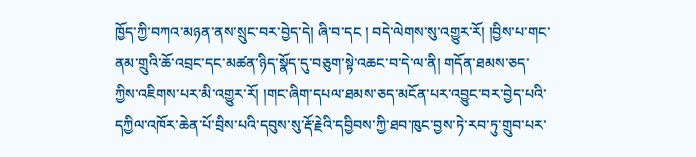ཁྱོད་ཀྱི་བཀའ་མཉན་ནས་སྲུང་བར་བྱེད་དེ། ཞི་བ་དང ། བདེ་ལེགས་སུ་འགྱུར་རོ། །བྱིས་པ་གང་ནམ་གྲུའི་ཆོ་འབྲང་དང་མཚན་ཉིད་སྣོད་དུ་བཅུག་སྟེ་འཆང་བ་དེ་ལ་ནི། གདོན་ཐམས་ཅད་ཀྱིས་འཇིགས་པར་མི་འགྱུར་རོ། །གང་ཞིག་དཔལ་ཐམས་ཅད་མངོན་པར་འབྱུང་བར་བྱེད་པའི་དཀྱིལ་འཁོར་ཆེན་པོ་བྲིས་པའི་དབུས་སུ་རྡོ་རྗེའི་དབྱིབས་ཀྱི་ཐབ་ཁུང་བྱས་ཏེ་རབ་ཏུ་གྲུབ་པར་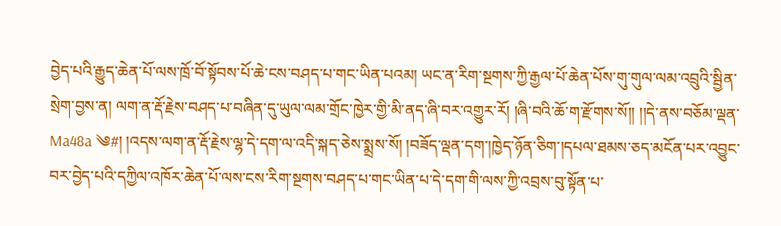བྱེད་པའི་རྒྱུད་ཆེན་པོ་ལས་ཁྲོ་བོ་སྟོབས་པོ་ཆེ་ངས་བཤད་པ་གང་ཡིན་པའམ། ཡང་ན་རིག་སྔགས་ཀྱི་རྒྱལ་པོ་ཆེན་པོས་གུ་གུལ་ལམ་འབྲུའི་སྦྱིན་སྲེག་བྱས་ན། ལག་ན་རྡོ་རྗེས་བཤད་པ་བཞིན་དུ་ཡུལ་ལམ་གྲོང་ཁྱེར་གྱི་མི་ནད་ཞི་བར་འགྱུར་རོ། །ཞི་བའི་ཆོ་ག་རྫོགས་སོ།། །།དེ་ནས་བཅོམ་ལྡན་ Ma48a ༄#། །འདས་ལག་ན་རྡོ་རྗེས་ལྷ་དེ་དག་ལ་འདི་སྐད་ཅེས་སྨྲས་སོ། །བཟོད་ལྡན་དག་།ཁྱེད་ཉོན་ཅིག་།དཔལ་ཐམས་ཅད་མངོན་པར་འབྱུང་བར་བྱེད་པའི་དཀྱིལ་འཁོར་ཆེན་པོ་ལས་ངས་རིག་སྔགས་བཤད་པ་གང་ཡིན་པ་དེ་དག་གི་ལས་ཀྱི་འབྲས་བུ་སྟོན་པ་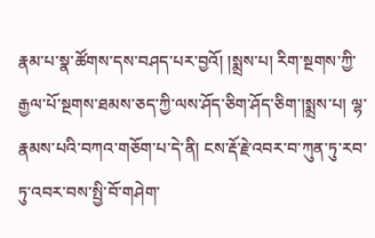རྣམ་པ་སྣ་ཚོགས་དས་བཤད་པར་བྱའོ། །སྨྲས་པ། རིག་སྔགས་ཀྱི་རྒྱལ་པོ་སྔགས་ཐམས་ཅད་ཀྱི་ལས་ཤོད་ཅིག་ཤོད་ཅིག་།སྨྲས་པ། ལྷ་རྣམས་པའི་བཀའ་གཅོག་པ་དེ་ནི། ངས་རྡོ་རྗེ་འབར་བ་ཀུན་ཏུ་རབ་ཏུ་འབར་བས་སྤྱི་བོ་གཤེག་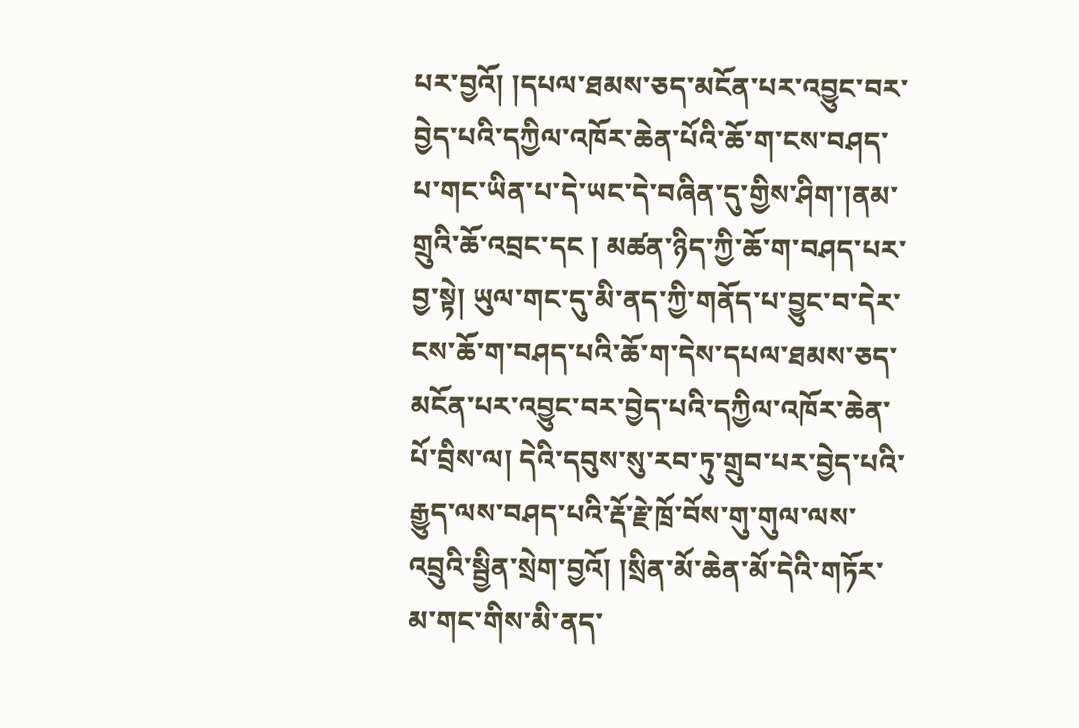པར་བྱའོ། །དཔལ་ཐམས་ཅད་མངོན་པར་འབྱུང་བར་བྱེད་པའི་དཀྱིལ་འཁོར་ཆེན་པོའི་ཆོ་ག་ངས་བཤད་པ་གང་ཡིན་པ་དེ་ཡང་དེ་བཞིན་དུ་གྱིས་ཤིག་།ནམ་གྲུའི་ཆོ་འབྲང་དང ། མཚན་ཉིད་ཀྱི་ཆོ་ག་བཤད་པར་བྱ་སྟེ། ཡུལ་གང་དུ་མི་ནད་ཀྱི་གནོད་པ་བྱུང་བ་དེར་ངས་ཆོ་ག་བཤད་པའི་ཆོ་ག་དེས་དཔལ་ཐམས་ཅད་མངོན་པར་འབྱུང་བར་བྱེད་པའི་དཀྱིལ་འཁོར་ཆེན་པོ་བྲིས་ལ། དེའི་དབུས་སུ་རབ་ཏུ་གྲུབ་པར་བྱེད་པའི་རྒྱུད་ལས་བཤད་པའི་རྡོ་རྗེ་ཁྲོ་བོས་གུ་གུལ་ལས་འབྲུའི་སྦྱིན་སྲེག་བྱའོ། །སྲིན་མོ་ཆེན་མོ་དེའི་གཏོར་མ་གང་གིས་མི་ནད་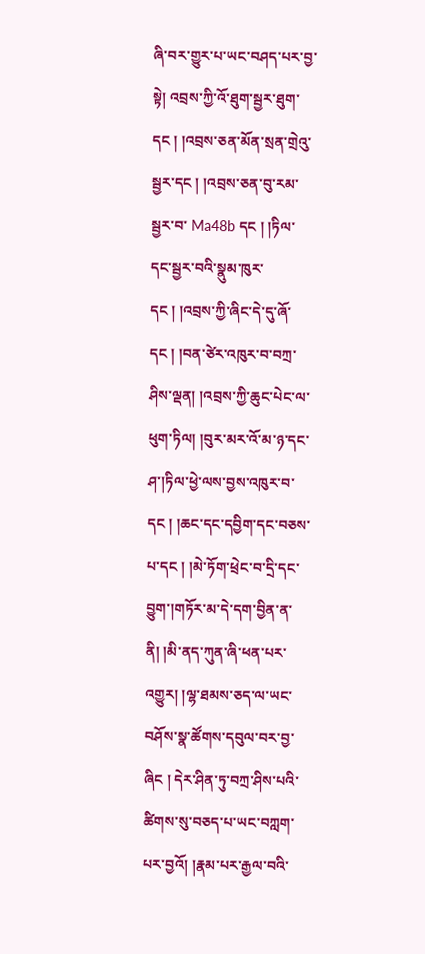ཞི་བར་གྱུར་པ་ཡང་བཤད་པར་བྱ་སྟེ། འབྲས་ཀྱི་འོ་ཐུག་སྦྱར་ཐུག་དང ། །འབྲས་ཅན་མོན་སྲན་གྲེའུ་སྦྱར་དང ། །འབྲས་ཅན་བུ་རམ་སྦྱར་བ་ Ma48b དང ། །ཏིལ་དང་སྦྱར་བའི་སྣུམ་ཁུར་དང ། །འབྲས་ཀྱི་ཞིང་དེ་དུ་ཞོ་དང ། །བན་ཙེར་འཁུར་བ་བཀྲ་ཤིས་ལྡན། །འབྲས་ཀྱི་ཆུང་པེང་ལ་ཕུག་ཏིལ། །བུར་མར་འོ་མ་ཉ་དང་ཤ་།ཏིལ་ཕྱེ་ལས་བྱས་འཁུར་བ་དང ། །ཆང་དང་དབྱིག་དང་བཅས་པ་དང ། །མེ་ཏོག་ཕྲེང་བ་དྲི་དང་བྱུག་།གཏོར་མ་དེ་དག་བྱིན་ན་ནི། །མི་ནད་ཀུན་ཞི་ཕན་པར་འགྱུར། །ལྷ་ཐམས་ཅད་ལ་ཡང་བཤོས་སྣ་ཚོགས་དབུལ་བར་བྱ་ཞིང ། དེར་ཤིན་ཏུ་བཀྲ་ཤིས་པའི་ཚིགས་སུ་བཅད་པ་ཡང་བཀླག་པར་བྱའོ། །རྣམ་པར་རྒྱལ་བའི་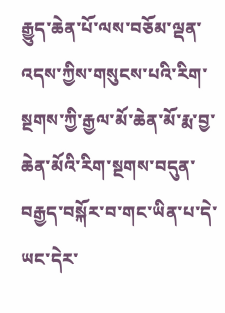རྒྱུད་ཆེན་པོ་ལས་བཅོམ་ལྡན་འདས་ཀྱིས་གསུངས་པའི་རིག་སྔགས་ཀྱི་རྒྱལ་མོ་ཆེན་མོ་རྨ་བྱ་ཆེན་མོའི་རིག་སྔགས་བདུན་བརྒྱད་བསྐོར་བ་གང་ཡིན་པ་དེ་ཡང་དེར་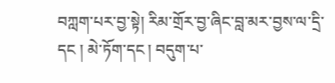བཀླག་པར་བྱ་སྟེ། རིམ་གྲོར་བྱ་ཞིང་བླ་མར་བྱས་ལ་དྲི་དང ། མེ་ཏོག་དང ། བདུག་པ་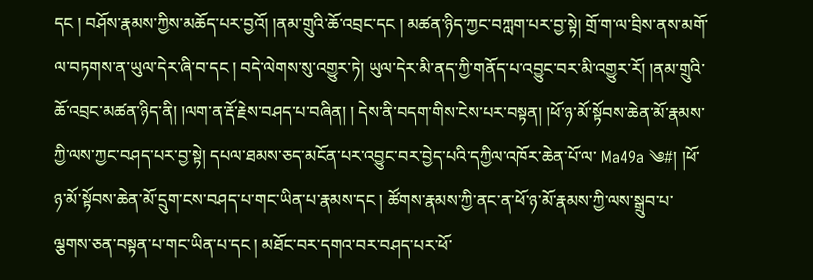དང ། བཤོས་རྣམས་ཀྱིས་མཆོད་པར་བྱའོ། །ནམ་གྲུའི་ཆོ་འབྲང་དང ། མཚན་ཉིད་ཀྱང་བཀླག་པར་བྱ་སྟེ། གྲོ་ག་ལ་བྲིས་ནས་མགོ་ལ་བཏགས་ན་ཡུལ་དེར་ཞི་བ་དང ། བདེ་ལེགས་སུ་འགྱུར་ཏེ། ཡུལ་དེར་མི་ནད་ཀྱི་གནོད་པ་འབྱུང་བར་མི་འགྱུར་རོ། །ནམ་གྲུའི་ཆོ་འབྲང་མཚན་ཉིད་ནི། །ལག་ན་རྡོ་རྗེས་བཤད་པ་བཞིན། ། དེས་ནི་བདག་གིས་ངེས་པར་བསྟན། །ཕོ་ཉ་མོ་སྟོབས་ཆེན་མོ་རྣམས་ཀྱི་ལས་ཀྱང་བཤད་པར་བྱ་སྟེ། དཔལ་ཐམས་ཅད་མངོན་པར་འབྱུང་བར་བྱེད་པའི་དཀྱིལ་འཁོར་ཆེན་པོ་ལ་ Ma49a ༄#། །ཕོ་ཉ་མོ་སྟོབས་ཆེན་མོ་དྲུག་ངས་བཤད་པ་གང་ཡིན་པ་རྣམས་དང ། ཚོགས་རྣམས་ཀྱི་ནང་ན་ཕོ་ཉ་མོ་རྣམས་ཀྱི་ལས་སྒྲུབ་པ་ལྕགས་ཅན་བསྟན་པ་གང་ཡིན་པ་དང ། མཐོང་བར་དགའ་བར་བཤད་པར་ཕོ་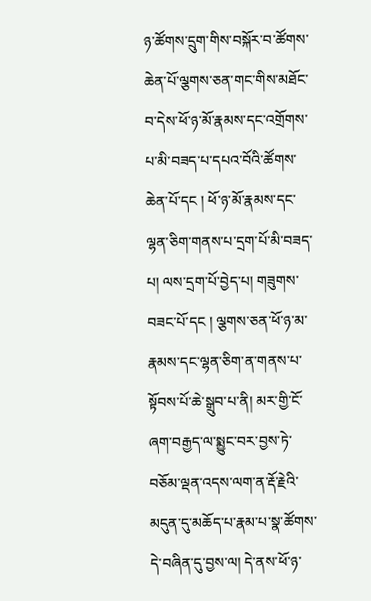ཉ་ཚོགས་དྲུག་གིས་བསྐོར་བ་ཚོགས་ཆེན་པོ་ལྕགས་ཅན་གང་གིས་མཐོང་བ་དེས་ཕོ་ཉ་མོ་རྣམས་དང་འགྲོགས་པ་མི་བཟད་པ་དཔའ་བོའི་ཚོགས་ཆེན་པོ་དང ། ཕོ་ཉ་མོ་རྣམས་དང་ལྷན་ཅིག་གནས་པ་དྲག་པོ་མི་བཟད་པ། ལས་དྲག་པོ་བྱེད་པ། གཟུགས་བཟང་པོ་དང ། ལྕགས་ཅན་ཕོ་ཉ་མ་རྣམས་དང་ལྷན་ཅིག་ན་གནས་པ་སྟོབས་པོ་ཆེ་སྒྲུབ་པ་ནི། མར་གྱི་ངོ་ཞག་བརྒྱད་ལ་སྨྱུང་བར་བྱས་ཏེ་བཅོམ་ལྡན་འདས་ལག་ན་རྡོ་རྗེའི་མདུན་དུ་མཆོད་པ་རྣམ་པ་སྣ་ཚོགས་དེ་བཞིན་དུ་བྱས་ལ། དེ་ནས་ཕོ་ཉ་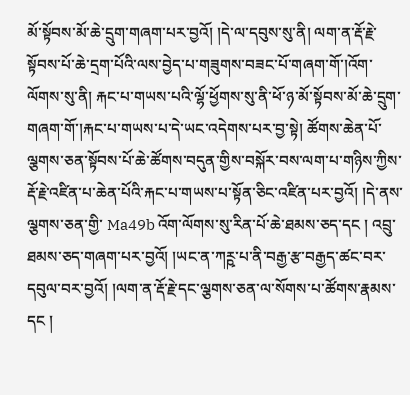མོ་སྟོབས་མོ་ཆེ་དྲུག་གཞག་པར་བྱའོ། །དེ་ལ་དབུས་སུ་ནི། ལག་ན་རྡོ་རྗེ་སྟོབས་པོ་ཆེ་དྲག་པོའི་ལས་བྱེད་པ་གཟུགས་བཟང་པོ་གཞག་གོ་།འོག་ལོགས་སུ་ནི། རྐང་པ་གཡས་པའི་ལྷོ་ཕྱོགས་སུ་ནི་ཕོ་ཉ་མོ་སྟོབས་མོ་ཆེ་དྲུག་གཞག་གོ་།རྐང་པ་གཡས་པ་དེ་ཡང་འདེགས་པར་བྱ་སྟེ། ཚོགས་ཆེན་པོ་ལྕགས་ཅན་སྟོབས་པོ་ཆེ་ཚོགས་བདུན་གྱིས་བསྐོར་བས་ལག་པ་གཉིས་ཀྱིས་རྡོ་རྗེ་འཛིན་པ་ཆེན་པོའི་རྐང་པ་གཡས་པ་སྟོན་ཅིང་འཛིན་པར་བྱའོ། །དེ་ནས་ལྕགས་ཅན་གྱི་ Ma49b འོག་ལོགས་སུ་རིན་པོ་ཆེ་ཐམས་ཅད་དང ། འབྲུ་ཐམས་ཅད་གཞག་པར་བྱའོ། །ཡང་ན་ཀཪྵ་པ་ནི་བརྒྱ་རྩ་བརྒྱད་ཚང་བར་དབུལ་བར་བྱའོ། །ལག་ན་རྡོ་རྗེ་དང་ལྕགས་ཅན་ལ་སོགས་པ་ཚོགས་རྣམས་དང །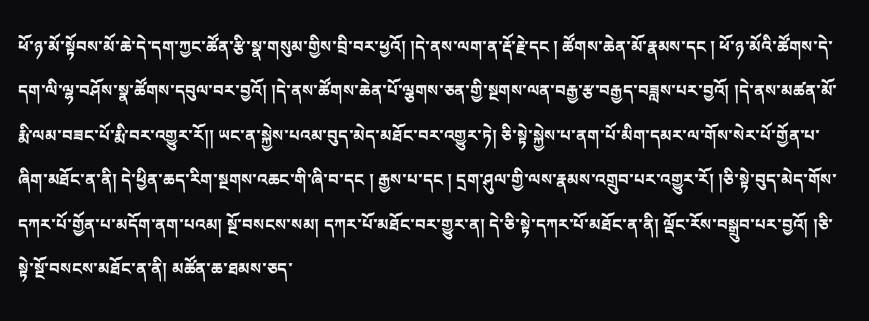ཕོ་ཉ་མོ་སྟོབས་མོ་ཆེ་དེ་དག་ཀྱང་ཚོན་རྩི་སྣ་གསུམ་གྱིས་བྲི་བར་ཕྱའོ། །དེ་ནས་ལག་ན་རྡོ་རྗེ་དང ། ཚོགས་ཆེན་མོ་རྣམས་དང ། ཕོ་ཉ་མོའི་ཚོགས་དེ་དག་ལི་ལྷ་བཤོས་སྣ་ཚོགས་དབུལ་བར་བྱའོ། །དེ་ནས་ཚོགས་ཆེན་པོ་ལྕགས་ཅན་གྱི་སྔགས་ལན་བརྒྱ་རྩ་བརྒྱད་བཟླས་པར་བྱའོ། །དེ་ནས་མཚན་མོ་རྨི་ལམ་བཟང་པོ་རྨི་བར་འགྱུར་རོ།། ཡང་ན་སྐྱེས་པའམ་བུད་མེད་མཐོང་བར་འགྱུར་ཏེ། ཅི་སྟེ་སྐྱེས་པ་ནག་པོ་མིག་དམར་ལ་གོས་སེར་པོ་གྱོན་པ་ཞིག་མཐོང་ན་ནི། དེ་ཕྱིན་ཆད་རིག་སྔགས་འཆང་གི་ཞི་བ་དང ། རྒྱས་པ་དང ། དྲག་ཤུལ་གྱི་ལས་རྣམས་འགྲུབ་པར་འགྱུར་རོ། །ཅི་སྟེ་བུད་མེད་གོས་དཀར་པོ་གྱོན་པ་མདོག་ནག་པའམ། སྔོ་བསངས་སམ། དཀར་པོ་མཐོང་བར་གྱུར་ན། དེ་ཅི་སྟེ་དཀར་པོ་མཐོང་ན་ནི། ལྡོང་རོས་བསྒྲུབ་པར་བྱའོ། །ཅི་སྟེ་སྔོ་བསངས་མཐོང་ན་ནི། མཚོན་ཆ་ཐམས་ཅད་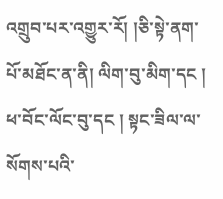འགྲུབ་པར་འགྱུར་རོ། །ཅི་སྟེ་ནག་པོ་མཐོང་ན་ནི། ལིག་བུ་མིག་དང ། ཕ་བོང་ལོང་བུ་དང ། སྟང་ཟིལ་ལ་སོགས་པའི་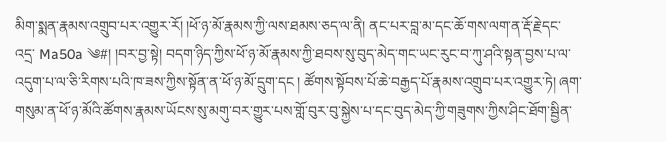མིག་སྨན་རྣམས་འགྲུབ་པར་འགྱུར་རོ། །ཕོ་ཉ་མོ་རྣམས་ཀྱི་ལས་ཐམས་ཅད་ལ་ནི། ནང་པར་བླ་མ་དང་ཆོ་གས་ལག་ན་རྡོ་རྗེ་དང་འདྲ་ Ma50a ༄#། །བར་བྱ་སྟེ། བདག་ཉིད་ཀྱིས་ཕོ་ཉ་མོ་རྣམས་ཀྱི་ཐབས་སུ་བུད་མེད་གང་ཡང་རུང་བ་ཀུ་ཤའི་སྟན་བྱས་པ་ལ་འདུག་པ་ལ་ཅི་རིགས་པའི་ཁ་ཟས་ཀྱིས་སྟོན་ན་ཕོ་ཉ་མོ་དྲུག་དང ། ཚོགས་སྟོབས་པོ་ཆེ་བརྒྱད་པོ་རྣམས་འགྲུབ་པར་འགྱུར་ཏེ། ཞག་གསུམ་ན་ཕོ་ཉ་མོའི་ཚོགས་རྣམས་ཡོངས་སུ་མགུ་བར་གྱུར་པས་གློ་བུར་བུ་སྐྱེས་པ་དང་བུད་མེད་ཀྱི་གཟུགས་ཀྱིས་ཤིང་ཐོག་སྦྱིན་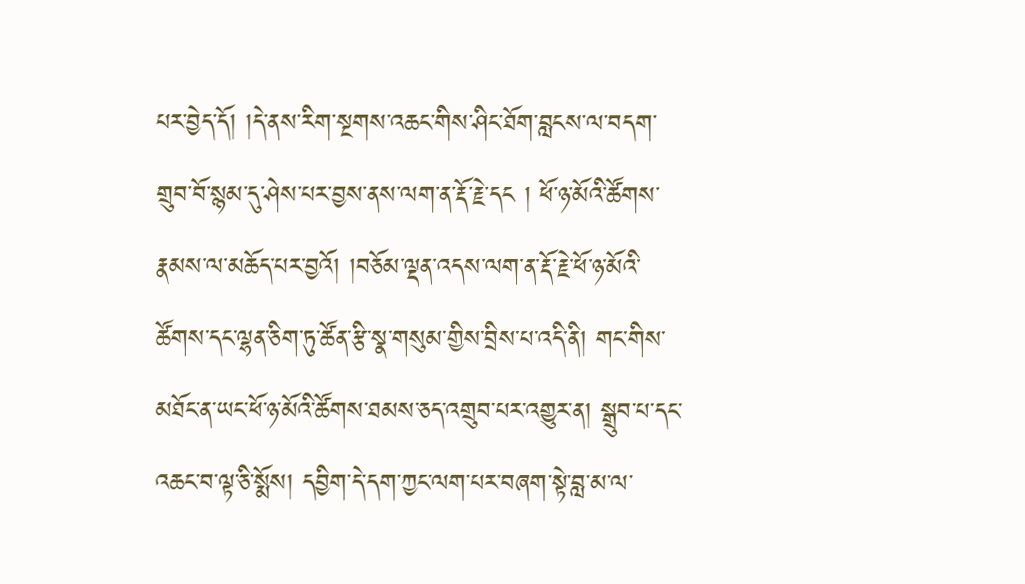པར་བྱེད་དོ། །དེ་ནས་རིག་སྔགས་འཆང་གིས་ཤིང་ཐོག་བླངས་ལ་བདག་གྲུབ་བོ་སྙམ་དུ་ཤེས་པར་བྱས་ནས་ལག་ན་རྡོ་རྗེ་དང ། ཕོ་ཉ་མོའི་ཚོགས་རྣམས་ལ་མཆོད་པར་བྱའོ། །བཅོམ་ལྡན་འདས་ལག་ན་རྡོ་རྗེ་ཕོ་ཉ་མོའི་ཚོགས་དང་ལྷན་ཅིག་ཏུ་ཚོན་རྩི་སྣ་གསུམ་གྱིས་བྲིས་པ་འདི་ནི། གང་གིས་མཐོང་ན་ཡང་ཕོ་ཉ་མོའི་ཚོགས་ཐམས་ཅད་འགྲུབ་པར་འགྱུར་ན། སྒྲུབ་པ་དང་འཆང་བ་ལྟ་ཅི་སྨོས། དབྱིག་དེ་དག་ཀྱང་ལག་པར་བཞག་སྟེ་བླ་མ་ལ་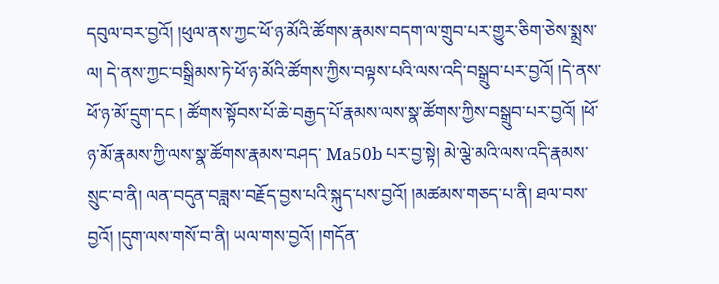དབུལ་བར་བྱའོ། །ཕུལ་ནས་ཀྱང་ཕོ་ཉ་མོའི་ཚོགས་རྣམས་བདག་ལ་གྲུབ་པར་གྱུར་ཅིག་ཅེས་སྨྲས་ལ། དེ་ནས་ཀྱང་བསྒྲིམས་ཏེ་ཕོ་ཉ་མོའི་ཚོགས་ཀྱིས་བལྟས་པའི་ལས་འདི་བསྒྲུབ་པར་བྱའོ། །དེ་ནས་ཕོ་ཉ་མོ་དྲུག་དང ། ཚོགས་སྟོབས་པོ་ཆེ་བརྒྱད་པོ་རྣམས་ལས་སྣ་ཚོགས་ཀྱིས་བསྒྲུབ་པར་བྱའོ། །ཕོ་ཉ་མོ་རྣམས་ཀྱི་ལས་སྣ་ཚོགས་རྣམས་བཤད་ Ma50b པར་བྱ་སྟེ། མེ་ལྕེ་མའི་ལས་འདི་རྣམས་སྲུང་བ་ནི། ལན་བདུན་བཟླས་བརྗོད་བྱས་པའི་སྐུད་པས་བྱའོ། །མཚམས་གཅད་པ་ནི། ཐལ་བས་བྱའོ། །དུག་ལས་གསོ་བ་ནི། ཡལ་གས་བྱའོ། །གདོན་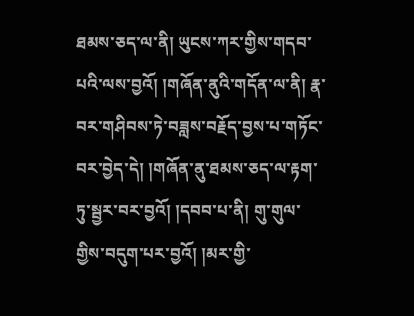ཐམས་ཅད་ལ་ནི། ཡུངས་ཀར་གྱིས་གདབ་པའི་ལས་བྱའོ། །གཞོན་ནུའི་གདོན་ལ་ནི། རྣ་བར་གཤིབས་ཏེ་བཟླས་བརྗོད་བྱས་པ་གཏོང་བར་བྱེད་དེ། །གཞོན་ནུ་ཐམས་ཅད་ལ་རྟག་ཏུ་སྦྱར་བར་བྱའོ། །དབབ་པ་ནི། གུ་གུལ་གྱིས་བདུག་པར་བྱའོ། །མར་གྱི་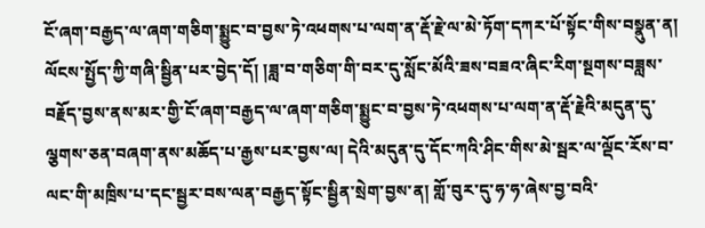ངོ་ཞག་བརྒྱད་ལ་ཞག་གཅིག་སྨྱུང་བ་བྱས་ཏེ་འཕགས་པ་ལག་ན་རྡོ་རྗེ་ལ་མེ་ཏོག་དཀར་པོ་སྟོང་གིས་བསྣུན་ན། ལོངས་སྤྱོད་ཀྱི་གཞི་སྦྱིན་པར་བྱེད་དོ། །ཟླ་བ་གཅིག་གི་བར་དུ་སློང་མོའི་ཟས་བཟའ་ཞིང་རིག་སྔགས་བཟླས་བརྗོད་བྱས་ནས་མར་གྱི་ངོ་ཞག་བརྒྱད་ལ་ཞག་གཅིག་སྨྱུང་བ་བྱས་ཏེ་འཕགས་པ་ལག་ན་རྡོ་རྗེའི་མདུན་དུ་ལྕགས་ཅན་བཞག་ནས་མཆོད་པ་རྒྱས་པར་བྱས་ལ། དེའི་མདུན་དུ་དོང་ཀའི་ཤིང་གིས་མེ་སྦར་ལ་ལྡོང་རོས་བ་ལང་གི་མཁྲིས་པ་དང་སྦྱར་བས་ལན་བརྒྱད་སྟོང་སྦྱིན་སྲེག་བྱས་ན། གློ་བུར་དུ་ཧ་ཧ་ཞེས་བྱ་བའི་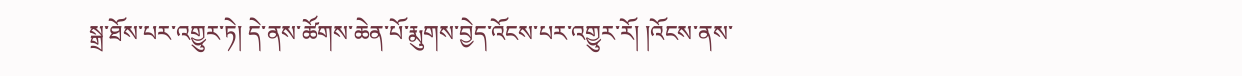སྒྲ་ཐོས་པར་འགྱུར་ཏེ། དེ་ནས་ཚོགས་ཆེན་པོ་རྨུགས་བྱེད་འོངས་པར་འགྱུར་རོ། །འོངས་ནས་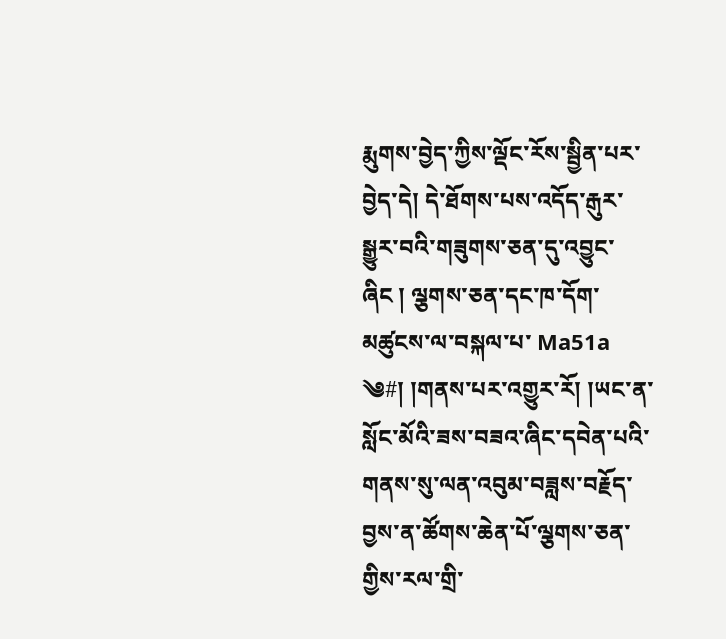རྨུགས་བྱེད་ཀྱིས་ལྡོང་རོས་སྦྱིན་པར་བྱེད་དེ། དེ་ཐོགས་པས་འདོད་རྒུར་སྒྱུར་བའི་གཟུགས་ཅན་དུ་འབྱུང་ཞིང ། ལྕགས་ཅན་དང་ཁ་དོག་མཚུངས་ལ་བསྐལ་པ་ Ma51a ༄#། །གནས་པར་འགྱུར་རོ། །ཡང་ན་སློང་མོའི་ཟས་བཟའ་ཞིང་དབེན་པའི་གནས་སུ་ལན་འབུམ་བཟླས་བརྗོད་བྱས་ན་ཚོགས་ཆེན་པོ་ལྕགས་ཅན་གྱིས་རལ་གྲི་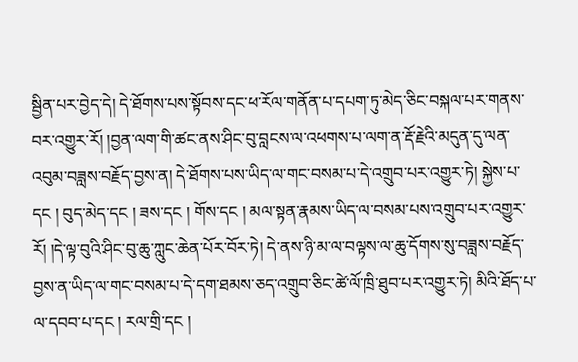སྦྱིན་པར་བྱེད་དེ། དེ་ཐོགས་པས་སྟོབས་དང་ཕ་རོལ་གནོན་པ་དཔག་ཏུ་མེད་ཅིང་བསྐལ་པར་གནས་བར་འགྱུར་རོ། །བྱན་ལག་གི་ཚང་ནས་ཤིང་བུ་བླངས་ལ་འཕགས་པ་ལག་ན་རྡོ་རྗེའི་མདུན་དུ་ལན་འབུམ་བཟླས་བརྗོད་བྱས་ན། དེ་ཐོགས་པས་ཡིད་ལ་གང་བསམ་པ་དེ་འགྲུབ་པར་འགྱུར་ཏེ། སྐྱེས་པ་དང ། བུད་མེད་དང ། ཟས་དང ། གོས་དང ། མལ་སྟན་རྣམས་ཡིད་ལ་བསམ་པས་འགྲུབ་པར་འགྱུར་རོ། །དེ་ལྟ་བུའི་ཤིང་བུ་ཆུ་ཀླུང་ཆེན་པོར་བོར་ཏེ། དེ་ནས་ཉི་མ་ལ་བལྟས་ལ་ཆུ་དོགས་སུ་བཟླས་བརྗོད་བྱས་ན་ཡིད་ལ་གང་བསམ་པ་དེ་དག་ཐམས་ཅད་འགྲུབ་ཅིང་ཚེ་ལོ་ཁྲི་ཐུབ་པར་འགྱུར་ཏེ། མིའི་ཐོད་པ་ལ་དབབ་པ་དང ། རལ་གྲི་དང །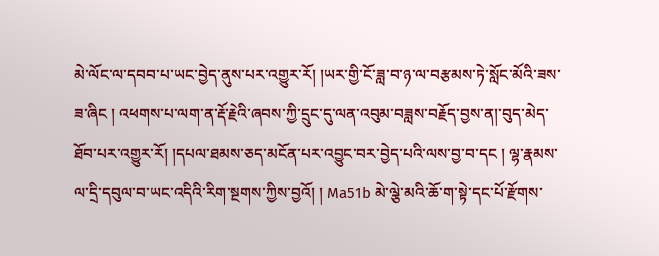མེ་ལོང་ལ་དབབ་པ་ཡང་བྱེད་ནུས་པར་འགྱུར་རོ། །ཡར་གྱི་ངོ་ཟླ་བ་ཉ་ལ་བརྩམས་ཏེ་སློང་མོའི་ཟས་ཟ་ཞིང ། འཕགས་པ་ལག་ན་རྡོ་རྗེའི་ཞབས་ཀྱི་དྲུང་དུ་ལན་འབུམ་བཟླས་བརྗོད་བྱས་ན།་བུད་མེད་ཐོབ་པར་འགྱུར་རོ། །དཔལ་ཐམས་ཅད་མངོན་པར་འབྱུང་བར་བྱེད་པའི་ལས་བྱ་བ་དང ། ལྷ་རྣམས་ལ་དྲི་དབུལ་བ་ཡང་འདིའི་རིག་སྔགས་ཀྱིས་བྱའོ། ། Ma51b མེ་ལྕེ་མའི་ཆོ་ག་སྟེ་དང་པོ་རྫོགས་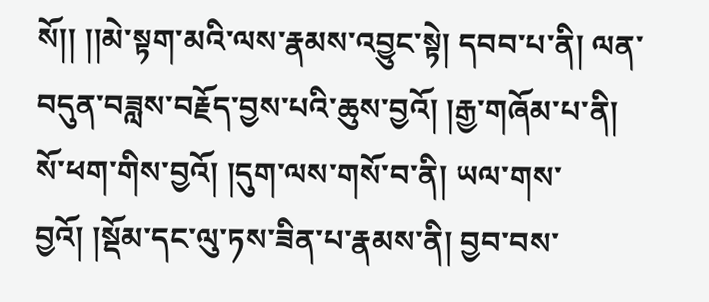སོ།། །།མེ་སྟག་མའི་ལས་རྣམས་འབྱུང་སྟེ། དབབ་པ་ནི། ལན་བདུན་བཟླས་བརྗོད་བྱས་པའི་ཆུས་བྱའོ། །རྒྱ་གཞོམ་པ་ནི། སོ་ཕག་གིས་བྱའོ། །དུག་ལས་གསོ་བ་ནི། ཡལ་གས་བྱའོ། །སྡོམ་དང་ལུ་ཏས་ཟིན་པ་རྣམས་ནི། བྱབ་བས་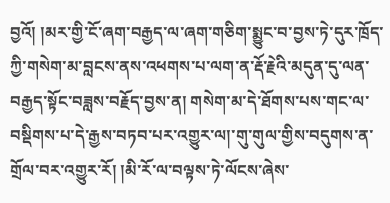བྱའོ། །མར་གྱི་ངོ་ཞག་བརྒྱད་ལ་ཞག་གཅིག་སྨྱུང་བ་བྱས་ཏེ་དུར་ཁྲོད་ཀྱི་གསེག་མ་བླངས་ནས་འཕགས་པ་ལག་ན་རྡོ་རྗེའི་མདུན་དུ་ལན་བརྒྱད་སྟོང་བཟླས་བརྗོད་བྱས་ན། གསེག་མ་དེ་ཐོགས་པས་གང་ལ་བསྡིགས་པ་དེ་རྒྱས་བཏབ་པར་འགྱུར་ལ།་གུ་གུལ་གྱིས་བདུགས་ན་གྲོལ་བར་འགྱུར་རོ། །མི་རོ་ལ་བལྟས་ཏེ་ལོངས་ཞེས་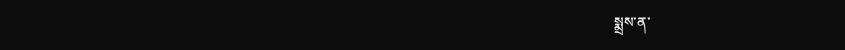སྨྲས་ན་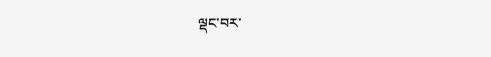ལྡང་བར་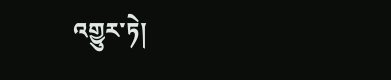འགྱུར་ཏེ།